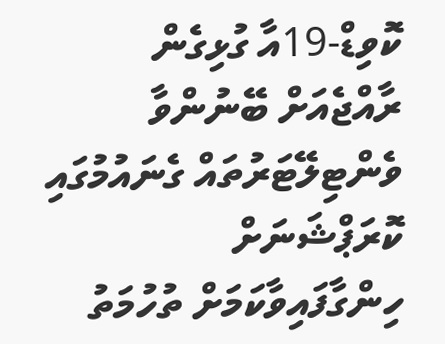ކޮވިޑް-19އާ ގުޅިގެން ރާއްޖެއަށް ބޭނުންވާ ވެންޓިލޭޓަރުތައް ގެނައުމުގައި ކޮރަޕްޝަނަށް ހިންގާފައިވާކަމަށް ތުހުމަތު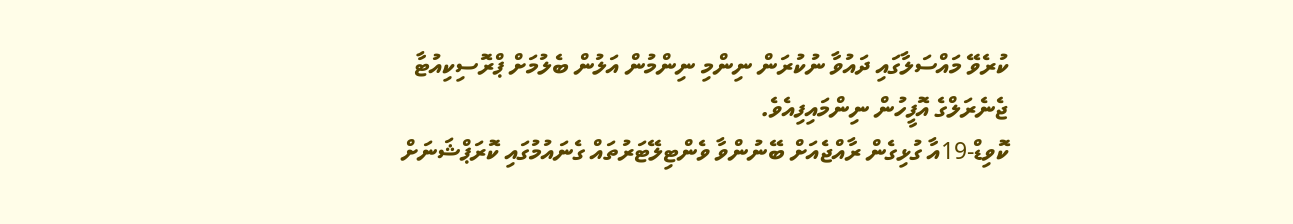ކުރެވޭ މައްސަލާގައި ދައުވާ ނުކުރަން ނިންމި ނިންމުން އަލުން ބެލުމަށް ޕްރޮސިކިއުޓާ ޖެނެރަލްގެ އޮފީހުން ނިންމައިފިއެވެ.
ކޮވިޑް-19އާ ގުޅިގެން ރާއްޖެއަށް ބޭނުންވާ ވެންޓިލޭޓަރުތައް ގެނައުމުގައި ކޮރަޕްޝަނަށް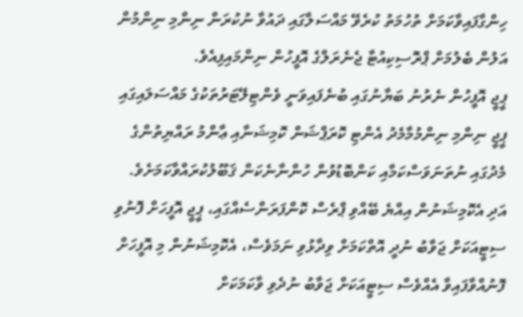ހިންގާފައިވާކަމަށް ތުހުމަތު ކުރެވޭ މައްސަލާގައި ދައުވާ ނުކުރަން ނިންމި ނިންމުން އަލުން ބެލުމަށް ޕްރޮސިކިއުޓާ ޖެނެރަލްގެ އޮފީހުން ނިންމައިފިއެވެ.
ޕީޖީ އޮފީހުން ނެރުނު ބަޔާނުގައި ބުނެފައިވަނީ ވެންޓިލޭޓަރުތަކުގެ މައްސަލައިގައި ޕީޖީ ނިންމި ނިންމުމާމެދު އެންޓި ކޮރަޕްޝަން ކޮމިޝަނާއި ޢާންމު ރައްޔިތުންގެ މެދުގައި ނުތަނަވަސްކަމާއި ކަންބޮޑުވުން ހުންނާނެކަން ޤަބޫލުކުރައްވާކަމަށެވެ. އަދި އެކޮމިޝަނުން އިއްޔެ ބޭއްވި ޕްރެސް ކޮންފަރަންސެއްގައި، ޕީޖީ އޮފީހަށް ފޮނުވި ސިޓީއަކަށް ޖަވާބު ނުދީ އޮތްކަމަށް ވިދާޅުވި ނަމަވެސް، އެކޮމިޝަނުން މި އޮފީހަށް ފޮނުއްވާފައިވާ އެއްވެސް ސިޓީއަކަށް ޖަވާބު ނުދެވި ވާކަމަކަށް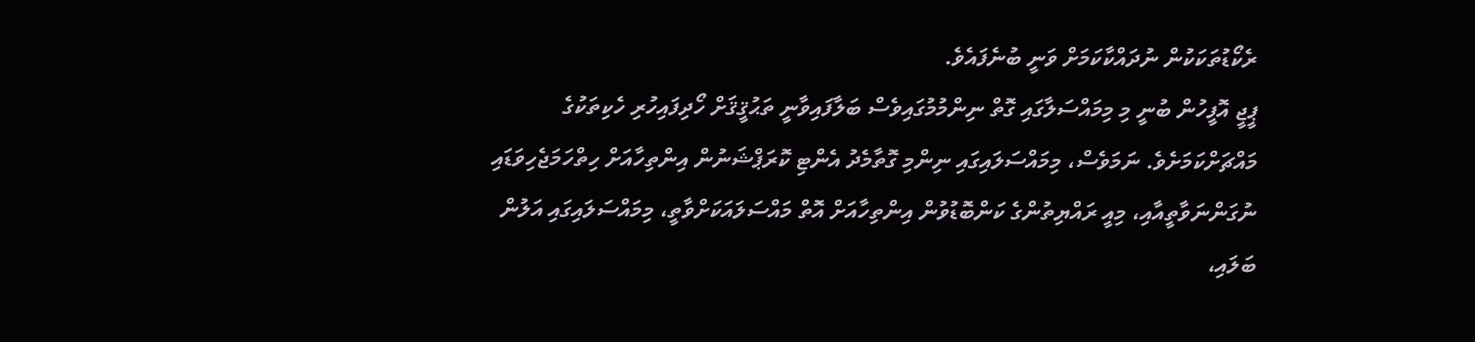ރެކޯޑުތަކަކުން ނުދައްކާކަމަށް ވަނީ ބުނެފައެވެ.
ޕީޖީ އޮފީހުން ބުނީ މި މިމައްސަލާގައި ގޮތް ނިންމުމުގައިވެސް ބަލާފައިވާނީ ތަޙުޤީޤަށް ހޯދިފައިހުރި ހެކިތަކުގެ މައްޗަށްކަމަށެވެ. ނަމަވެސް، މިމައްސަލައިގައި ނިންމި ގޮތާމެދު އެންޓި ކޮރަޕްޝަނުން އިންތިހާއަށް ހިތްހަމަޖެހިވަޑައި ނުގަންނަވާތީއާއި، މިއީ ރައްޔިތުންގެ ކަންބޮޑުވުން އިންތިހާއަށް އޮތް މައްސަލައަކަށްވާތީ، މިމައްސަލައިގައި އަލުން ބަލައި،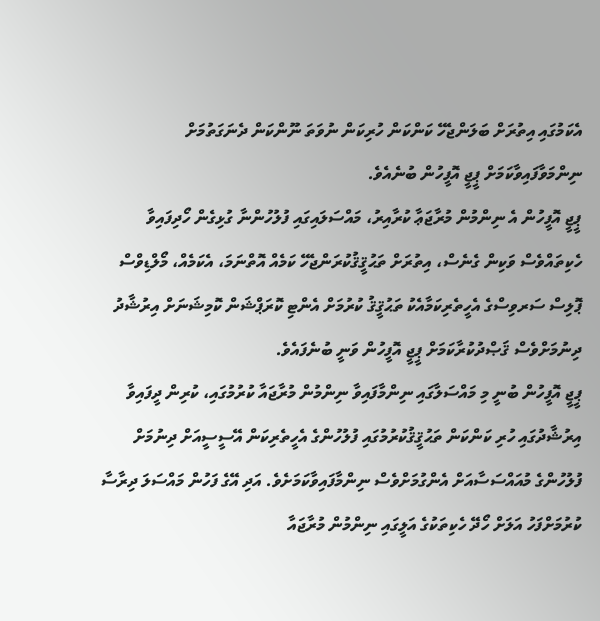އެކަމުގައި އިތުރަށް ބަލަންޖެހޭ ކަންކަން ހުރިކަން ނުވަތަ ނޫންކަން ދެނަގަތުމަށް ނިންމަވާފައިވާކަމަށް ޕީޖީ އޮފީހުން ބުނެއެވެ.
ޕީޖީ އޮފީހުން އެ ނިންމުން މުރާޖަޢާ ކުރާއިރު، މައްސަލައިގައި ފުލުހުންނާ ގުޅިގެން ހޯދިފައިވާ ހެކިތައްވެސް ވަކިން ގެނެސް، އިތުރަށް ތަޙުޤީޤުކުރަންޖެހޭ ކަމެއް އޮތްނަމަ، އެކަމެއް، މޯލްޑިވްސް ޕޮލިސް ސަރވިސްގެ އެހީތެރިކަމާއެކު ތަޙުޤީޤު ކުރުމަށް އެންޓި ކޮރަޕްޝަން ކޮމިޝަނަށް އިރުޝާދު ދިނުމަށްވެސް ޤަޞްދުކުރާކަމަށް ޕީޖީ އޮފީހުން ވަނީ ބުނެފައެވެ.
ޕީޖީ އޮފީހުން ބުނީ މި މައްސަލާގައި ނިންމާފައިވާ ނިންމުން މުރާޖައާ ކުރުމުގައި، ކުރިން ދީފައިވާ އިރުޝާދުގައި ހުރި ކަންކަން ތަޙުޤީޤުކުރުމުގައި ފުލުހުންގެ އެހީތެރިކަން އޭސީސީއަށް ދިނުމަށް ފުލުހުންގެ މުއައްސަސާއަށް އެންގުމަށްވެސް ނިންމާފައިވާކަމަށެވެ. އަދި އޭގެ ފަހުން މައްސަލަ ދިރާސާ ކުރުމަށްފަހު އަލަށް ހޯދޭ ހެކިތަކުގެ އަލީގައި ނިންމުން މުރާޖައާ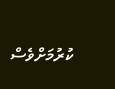ކުރުމަށްވެސް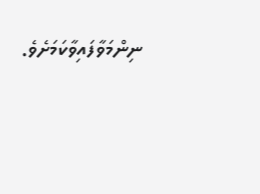ނިންމަވާފައިވާކަމަށެވެ.